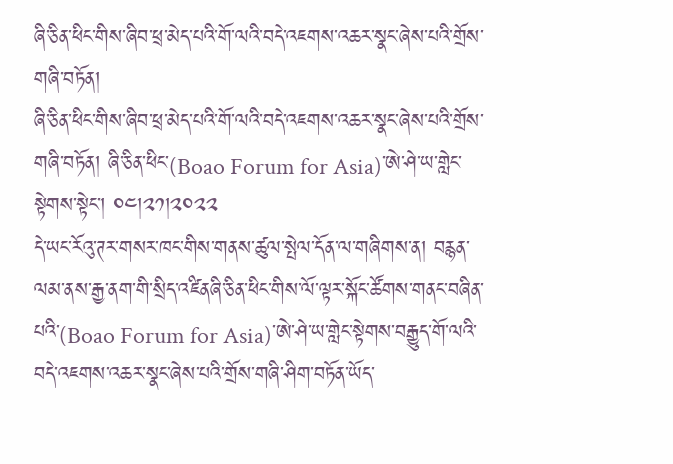ཞི་ཅིན་ཕིང་གིས་ཞིབ་ཕྲ་མེད་པའི་གོ་ལའི་བདེ་འཇགས་འཆར་སྣང་ཞེས་པའི་གྲོས་གཞི་བཏོན།
ཞི་ཅིན་ཕིང་གིས་ཞིབ་ཕྲ་མེད་པའི་གོ་ལའི་བདེ་འཇགས་འཆར་སྣང་ཞེས་པའི་གྲོས་གཞི་བཏོན། ཞི་ཅིན་ཕིང་(Boao Forum for Asia)་ཨེ་ཤེ་ཡ་གླེང་སྟེགས་སྟེང་། ༠༤།༢༡།༢༠༢༢
དེ་ཡང་རོའུ་ཊར་གསར་ཁང་གིས་གནས་ཚུལ་སྤེལ་དོན་ལ་གཞིགས་ན། བརྙན་ལམ་ནས་རྒྱ་ནག་གི་སྲིད་འཛིནཞི་ཅིན་ཕིང་གིས་ལོ་ལྟར་སྐོང་ཚོགས་གནང་བཞིན་པའི་(Boao Forum for Asia)་ཨེ་ཤེ་ཡ་གླེང་སྟེགས་བརྒྱུད་གོ་ལའི་བདེ་འཇགས་འཆར་སྣང་ཞེས་པའི་གྲོས་གཞི་ཤིག་བཏོན་ཡོད་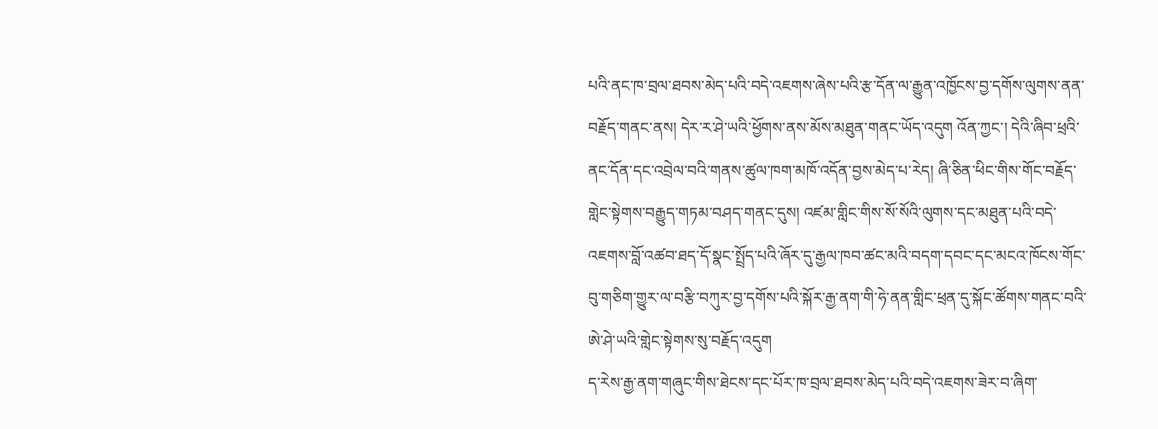པའི་ནང་ཁ་བྲལ་ཐབས་མེད་པའི་བདེ་འཇགས་ཞེས་པའི་རྩ་དོན་ལ་རྒྱུན་འཁྱོངས་བྱ་དགོས་ལུགས་ནན་བརྗོད་གནང་ནས། དེར་ར་ཤེ་ཡའི་ཕྱོགས་ནས་མོས་མཐུན་གནང་ཡོད་འདུག འོན་ཀྱང་། དེའི་ཞིབ་ཕྲའི་ནང་དོན་དང་འབྲེལ་བའི་གནས་ཚུལ་ཁག་མཁོ་འདོན་བྱས་མེད་པ་རེད། ཞི་ཅིན་ཕིང་གིས་གོང་བརྗོད་གླེང་སྟེགས་བརྒྱུད་གཏམ་བཤད་གནང་དུས། འཛམ་གླིང་གིས་སོ་སོའི་ལུགས་དང་མཐུན་པའི་བདེ་འཇགས་བློ་འཚབ་ཐད་དོ་སྣང་སྤྲོད་པའི་ཞོར་དུ་རྒྱལ་ཁབ་ཚང་མའི་བདག་དབང་དང་མངའ་ཁོངས་གོང་བུ་གཅིག་གྱུར་ལ་བརྩི་བཀུར་བྱ་དགོས་པའི་སྐོར་རྒྱ་ནག་གི་ཧེ་ནན་གླིང་ཕྲན་དུ་སྐོང་ཚོགས་གནང་བའི་ཨེ་ཤེ་ཡའི་གླེང་སྟེགས་སུ་བརྗོད་འདུག
ད་རེས་རྒྱ་ནག་གཞུང་གིས་ཐེངས་དང་པོར་ཁ་བྲལ་ཐབས་མེད་པའི་བདེ་འཇགས་ཟེར་བ་ཞིག་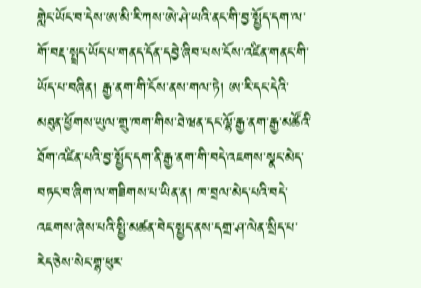གླེང་ཡོང་བ་དེས་ཨ་མི་རི་ཀས་ཨེ་ཤེ་ཡའི་ནང་གི་བྱ་སྤྱོད་དག་ལ་གོ་བརྡ་སྤྲད་ཡོད་པ་གནད་དོན་དབྱེ་ཞིབ་པས་ངོས་འཛིན་གནང་གི་ཡོད་པ་བཞིན། རྒྱ་ནག་གི་ངོས་ནས་གལ་ཏེ། ཨ་རི་དང་དེའི་མཐུན་ཕྱོགས་ཡུལ་གྲུ་ཁག་གིས་ཐེ་ཝན་དང་ལྷོ་རྒྱ་ནག་རྒྱ་མཚོའི་ཐོག་འཛིན་པའི་བྱ་སྤྱོད་དག་ནི་རྒྱ་ནག་གི་བདེ་འཇགས་སྣང་མེད་བཏང་བ་ཞིག་ལ་གཟིགས་པ་ཡིན་ན། ཁ་བྲལ་མེད་པའི་བདེ་འཇགས་ཞེས་པའི་སྤྱི་མཚན་བེད་སྤྱད་ནས་དགྲ་ཤ་ལེན་སྲིད་པ་རེད་ཅེས་སེང་གྷ་ཕུར་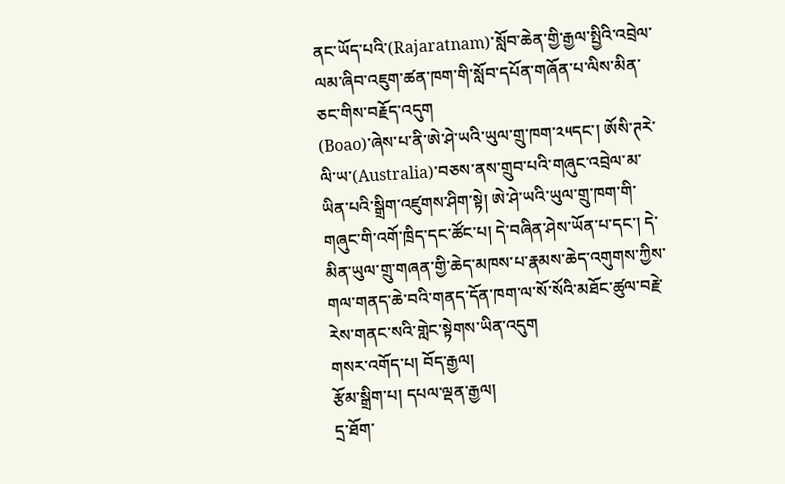ནང་ཡོད་པའི་(Rajaratnam)་སློབ་ཆེན་གྱི་རྒྱལ་སྤྱིའི་འབྲེལ་ལམ་ཞིབ་འཇུག་ཚན་ཁག་གི་སློབ་དཔོན་གཞོན་པ་ལིས་མིན་ཅང་གིས་བརྗོད་འདུག
(Boao)་ཞེས་པ་ནི་ཨེ་ཤེ་ཡའི་ཡུལ་གྲུ་ཁག་༢༥དང་། ཨོསི་ཊརེ་ལི་ཡ་(Australia)་བཅས་ནས་གྲུབ་པའི་གཞུང་འབྲེལ་མ་ཡིན་པའི་སྒྲིག་འཛུགས་ཤིག་སྟེ། ཨེ་ཤེ་ཡའི་ཡུལ་གྲུ་ཁག་གི་གཞུང་གི་འགོ་ཁྲིད་དང་ཚོང་པ། དེ་བཞིན་ཤེས་ཡོན་པ་དང་། དེ་མིན་ཡུལ་གྲུ་གཞན་གྱི་ཆེད་མཁས་པ་རྣམས་ཆེད་འགུགས་ཀྱིས་གལ་གནད་ཆེ་བའི་གནད་དོན་ཁག་ལ་སོ་སོའི་མཐོང་ཚུལ་བརྗེ་རེས་གནང་སའི་གླེང་སྟེགས་ཡིན་འདུག
གསར་འགོད་པ། བོད་རྒྱལ།
རྩོམ་སྒྲིག་པ། དཔལ་ལྡན་རྒྱལ།
དྲ་ཐོག་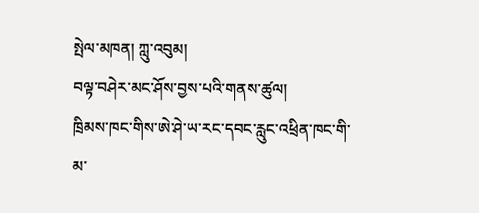སྤེལ་མཁན། ཀླུ་འབུམ།
བལྟ་བཤེར་མང་ཤོས་བྱས་པའི་གནས་ཚུལ།
ཁྲིམས་ཁང་གིས་ཨེ་ཤེ་ཡ་རང་དབང་རླུང་འཕྲིན་ཁང་གི་མ་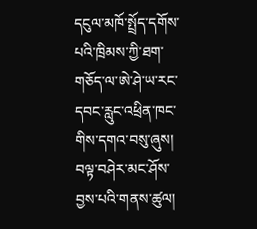དངུལ་མཁོ་སྤྲོད་དགོས་པའི་ཁྲིམས་ཀྱི་ཐག་གཅོད་ལ་ཨེ་ཤེ་ཡ་རང་དབང་རླུང་འཕྲིན་ཁང་གིས་དགའ་བསུ་ཞུས།
བལྟ་བཤེར་མང་ཤོས་བྱས་པའི་གནས་ཚུལ།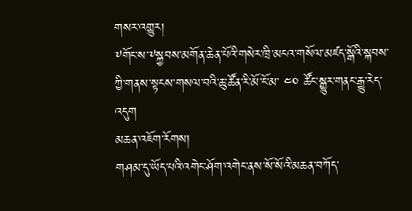གསར་འགྱུར།
༸གོང་ས་༸སྐྱབས་མགོན་ཆེན་པོའི་གསེར་ཁྲི་མངའ་གསོལ་མཛད་སྒོའི་སྐབས་ཀྱི་གནས་སྟངས་གསལ་བའི་ཆུ་ཚོན་རི་མོ་ངོ་མ་ ༤༠ ཚོང་སྒྱུར་གནང་རྒྱུ་རེད་འདུག
མཆན་འཇོག་རོགས།
གཤམ་དུ་ཡོད་པའི་འགེང་ཤོག་འགེང་ནས་སོ་སོའི་མཆན་བཀོད་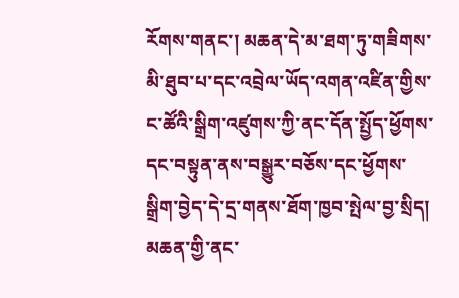རོགས་གནང་། མཆན་དེ་མ་ཐག་ཏུ་གཟིགས་མི་ཐུབ་པ་དང་འབྲེལ་ཡོད་འགན་འཛིན་གྱིས་ང་ཚོའི་སྒྲིག་འཛུགས་ཀྱི་ནང་དོན་སྤྱོད་ཕྱོགས་དང་བསྟུན་ནས་བསྒྱུར་བཅོས་དང་ཕྱོགས་སྒྲིག་བྱེད་དེ་དྲ་གནས་ཐོག་ཁྱབ་སྤེལ་བྱ་སྲིད། མཆན་གྱི་ནང་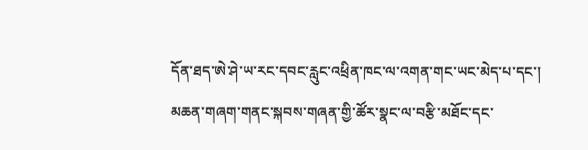དོན་ཐད་ཨེ་ཤེ་ཡ་རང་དབང་རླུང་འཕྲིན་ཁང་ལ་འགན་གང་ཡང་མེད་པ་དང་། མཆན་གཞག་གནང་སྐབས་གཞན་གྱི་ཚོར་སྣང་ལ་བརྩི་མཐོང་དང་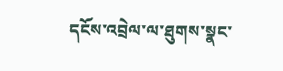དངོས་འབྲེལ་ལ་ཐུགས་སྣང་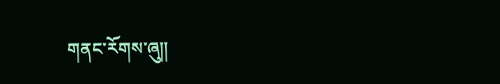གནང་རོགས་ཞུ༎